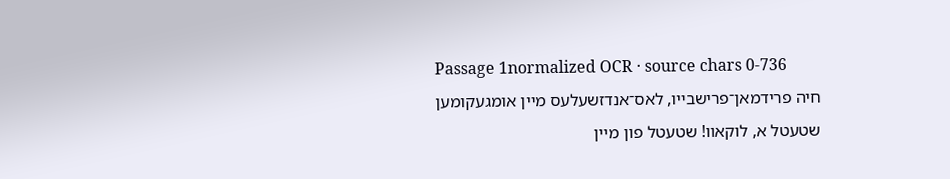Passage 1normalized OCR · source chars 0-736
חיה פרידמאן־פרישבײו, לאס־אנדזשעלעס מײן אומגעקומען שטעטל א, לוקאװ! שטעטל פון מײן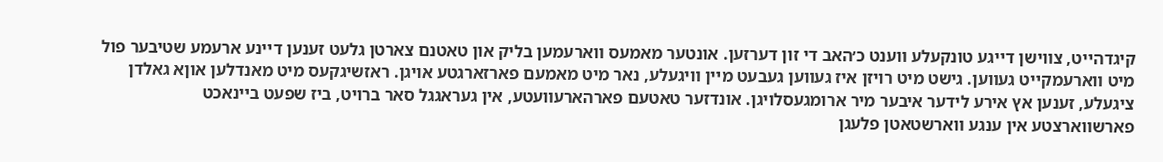קיגדהײט, צװישן דײגע טונקעלע װענט כ׳האב די זון דערזען. אונטער מאמעס װארעמען בליק און טאטנם צארטן גלעט זענען דײנע ארעמע שטיבער פול מיט װארעמקײט געװען. גישט מיט רויזן איז געװען געבעט מײן װיגעלע, נאר מיט מאמעם פארזארגטע אויגן. ראזשיגקעס מיט מאנדלען אוןא גאלדן ציגעלע, זענען אץ אירע לידער איבער מיר ארומגעסלויגן. אונדזער טאטעם פארהארעװעטע, אין געראגגל סאר ברויט, ביז שפעט בײנאכט פארשװארצטע אין ענגע װארשטאטן פלעגן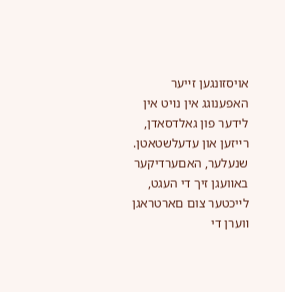אויסזונגען זײער האפענוגג אין נױט אין לידער פון גאלדסאדן, רײזען און עדעלשטאטן. שנעלער, האםערדיקער באװעגן זיך די העגט, לײכטער צום םארטראגן װערן די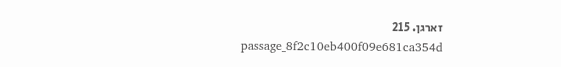זארגן. 215
passage_8f2c10eb400f09e681ca354d